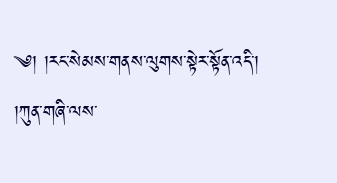༄། །རང་སེམས་གནས་ལུགས་སྟེར་སྟོན་འདི་།
།ཀུན་གཞི་ལས་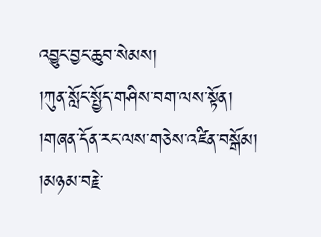འབྱུང་བྱང་ཆུབ་སེམས།
།ཀུན་སློང་སྤྱོད་གཤིས་བག་ལས་སྟོན།
།གཞན་དོན་རང་ལས་གཅེས་འཛིན་བསྒོམ།
།མཉམ་བརྗེ་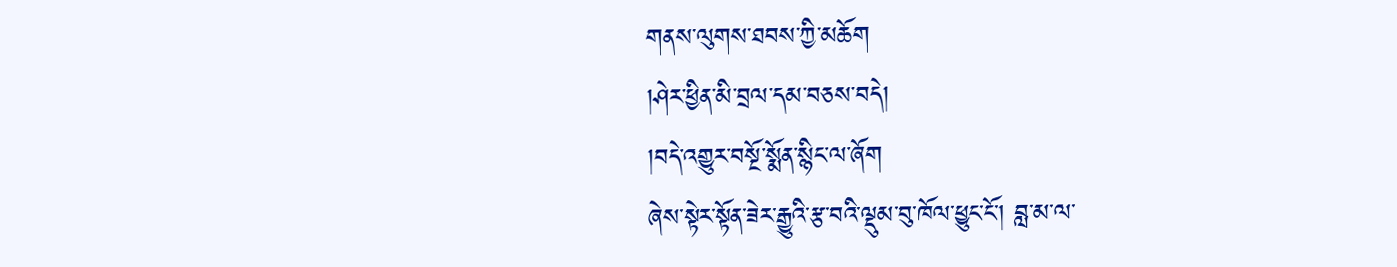གནས་ལུགས་ཐབས་ཀྱི་མཆོག
།ཤེར་ཕྱིན་མི་བྲལ་དམ་བཅས་བདེ།
།བདེ་འགྱུར་བསྔོ་སྨོན་སྙིང་ལ་ཞོག
ཞེས་སྟེར་སྟོན་ཟེར་རྒྱུའི་རྩ་བའི་ལྡུམ་བུ་ཁོལ་ཕྱུང་ངོ་། བླ་མ་ལ་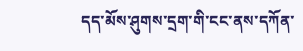དད་མོས་ཤུགས་དྲག་གི་ངང་ནས་དཀོན་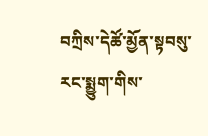བཀྲིས་དེཚོ་མྱོན་སྟབསུ་རང་སྨྱུག་གིས་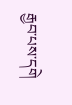རྒྱབ་པས་དགེ